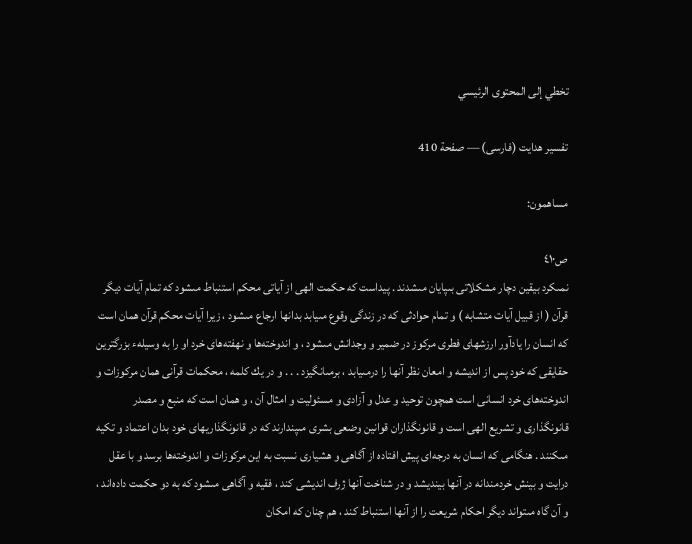تخطي إلى المحتوى الرئيسي

تفسير هدايت (فارسى) — صفحة 410

مساهمون:

ص٤١٠
نمىكرد بيقين دچار مشكلاتى بىپايان مىشدند . پيداست كه حكمت الهى از آياتى محكم استنباط مىشود كه تمام آيات ديگر قرآن ( از قبيل آيات متشابه ) و تمام حوادثى كه در زندگى وقوع مىيابد بدانها ارجاع مىشود ، زيرا آيات محكم قرآن همان است كه انسان را يادآور ارزشهاى فطرى مركوز در ضمير و وجدانش مىشود ، و اندوخته‌ها و نهفته‌هاى خرد او را به وسيلهء بزرگترين حقايقى كه خود پس از انديشه و امعان نظر آنها را درمىيابد ، برمىانگيزد . . . و در يك كلمه ، محكمات قرآنى همان مركوزات و اندوخته‌هاى خرد انسانى است همچون توحيد و عدل و آزادى و مسئوليت و امثال آن ، و همان است كه منبع و مصدر قانونگذارى و تشريع الهى است و قانونگذاران قوانين وضعى بشرى مىپندارند كه در قانونگذاريهاى خود بدان اعتماد و تكيه مىكنند . هنگامى كه انسان به درجه‌اى پيش افتاده از آگاهى و هشيارى نسبت به اين مركوزات و اندوخته‌ها برسد و با عقل درايت و بينش خردمندانه در آنها بينديشد و در شناخت آنها ژرف انديشى كند ، فقيه و آگاهى مىشود كه به دو حكمت داده‌اند ، و آن گاه مىتواند ديگر احكام شريعت را از آنها استنباط كند ، هم چنان كه امكان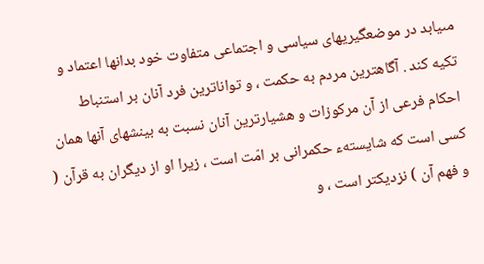مىيابد در موضعگيريهاى سياسى و اجتماعى متفاوت خود بدانها اعتماد و تكيه كند . آگاهترين مردم به حكمت ، و تواناترين فرد آنان بر استنباط احكام فرعى از آن مركوزات و هشيارترين آنان نسبت به بينشهاى آنها همان كسى است كه شايستهء حكمرانى بر امّت است ، زيرا او از ديگران به قرآن ( و فهم آن ) نزديكتر است ، و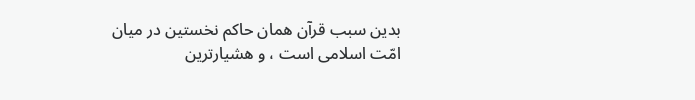بدين سبب قرآن همان حاكم نخستين در ميان امّت اسلامى است ، و هشيارترين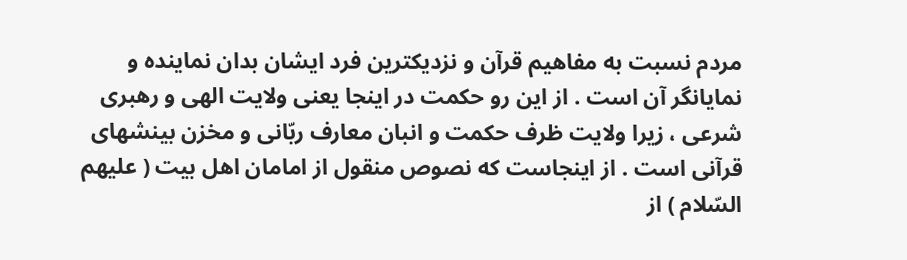مردم نسبت به مفاهيم قرآن و نزديكترين فرد ايشان بدان نماينده و نمايانگر آن است . از اين رو حكمت در اينجا يعنى ولايت الهى و رهبرى شرعى ، زيرا ولايت ظرف حكمت و انبان معارف ربّانى و مخزن بينشهاى قرآنى است . از اينجاست كه نصوص منقول از امامان اهل بيت ( عليهم السّلام ) از